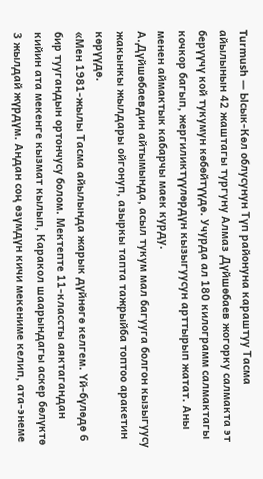Turmush — Ысык-Көл облусунун Түп районуна караштуу Тасма айылынын 42 жаштагы тургуну Алмаз Дүйшөбаев жогорку салмакта эт берүүчү кой тукумун көбөйтүүдө. Учурда ал 180 килограмм салмактагы кочкор багып, жергиликтүүлөрдүн кызыгуусун арттырып жатат. Аны менен аймактык кабарчы маек курду.
А.Дүйшөбаевдин айтымында, асыл тукум мал багууга болгон кызыгуусу жакынкы жылдары ойгонуп, азыркы тапта тажрыйба топтоо аракетин көрүүдө.
«Мен 1981-жылы Тасма айылында жарык дүйнөгө келгем. Үй-бүлөдө 6 бир туугандын ортончусу болом. Мектепте 11-классты аяктагандан кийин ата мекенге кызмат кылып, Каракол шаарындагы аскер бөлүктө 3 жылдай жүрдүм. Андан соң өзүмдүн кичи мекениме келип, ата-энеме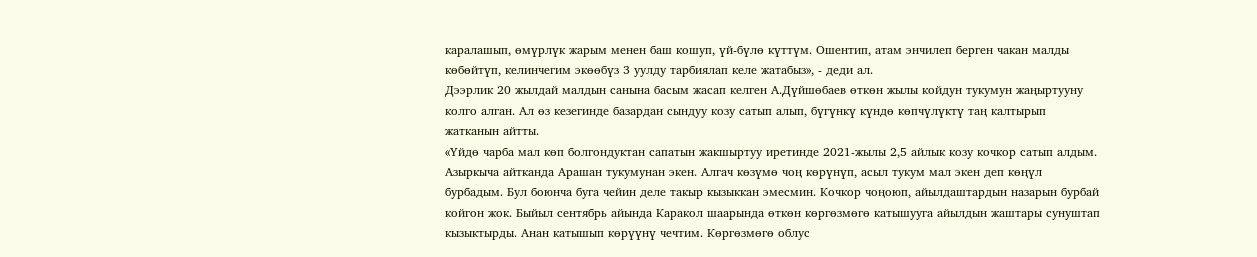каралашып, өмүрлүк жарым менен баш кошуп, үй-бүлө күттүм. Ошентип, атам энчилеп берген чакан малды көбөйтүп, келинчегим экөөбүз 3 уулду тарбиялап келе жатабыз», - деди ал.
Дээрлик 20 жылдай малдын санына басым жасап келген А.Дүйшөбаев өткөн жылы койдун тукумун жаңыртууну колго алган. Ал өз кезегинде базардан сындуу козу сатып алып, бүгүнкү күндө көпчүлүктү таң калтырып жатканын айтты.
«Үйдө чарба мал көп болгондуктан сапатын жакшыртуу иретинде 2021-жылы 2,5 айлык козу кочкор сатып алдым. Азыркыча айтканда Арашан тукумунан экен. Алгач көзүмө чоң көрүнүп, асыл тукум мал экен деп көңүл бурбадым. Бул боюнча буга чейин деле такыр кызыккан эмесмин. Кочкор чоңоюп, айылдаштардын назарын бурбай койгон жок. Быйыл сентябрь айында Каракол шаарында өткөн көргөзмөгө катышууга айылдын жаштары сунуштап кызыктырды. Анан катышып көрүүнү чечтим. Көргөзмөгө облус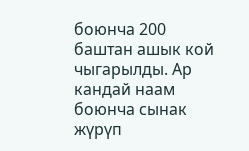боюнча 200 баштан ашык кой чыгарылды. Ар кандай наам боюнча сынак жүрүп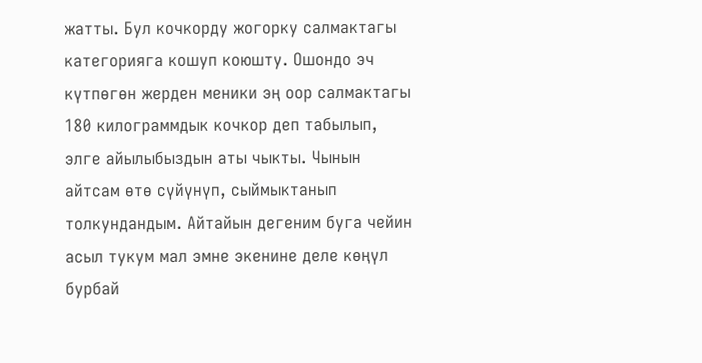жатты. Бул кочкорду жогорку салмактагы категорияга кошуп коюшту. Ошондо эч күтпөгөн жерден меники эң оор салмактагы 180 килограммдык кочкор деп табылып, элге айылыбыздын аты чыкты. Чынын айтсам өтө сүйүнүп, сыймыктанып толкундандым. Айтайын дегеним буга чейин асыл тукум мал эмне экенине деле көңүл бурбай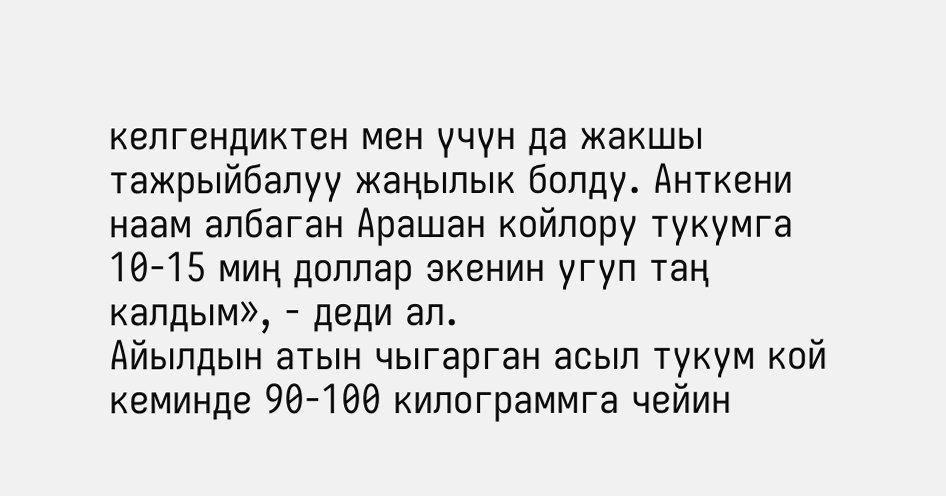келгендиктен мен үчүн да жакшы тажрыйбалуу жаңылык болду. Анткени наам албаган Арашан койлору тукумга 10-15 миң доллар экенин угуп таң калдым», - деди ал.
Айылдын атын чыгарган асыл тукум кой кеминде 90-100 килограммга чейин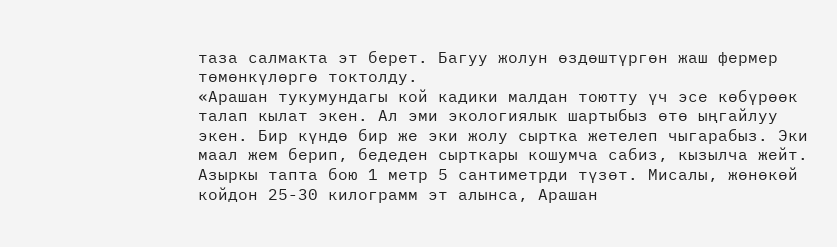таза салмакта эт берет. Багуу жолун өздөштүргөн жаш фермер төмөнкүлөргө токтолду.
«Арашан тукумундагы кой кадики малдан тоютту үч эсе көбүрөөк талап кылат экен. Ал эми экологиялык шартыбыз өтө ыңгайлуу экен. Бир күндө бир же эки жолу сыртка жетелеп чыгарабыз. Эки маал жем берип, бедеден сырткары кошумча сабиз, кызылча жейт. Азыркы тапта бою 1 метр 5 сантиметрди түзөт. Мисалы, жөнөкөй койдон 25-30 килограмм эт алынса, Арашан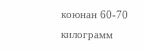коюнан 60-70 килограмм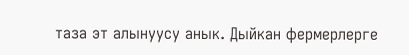таза эт алынуусу анык. Дыйкан фермерлерге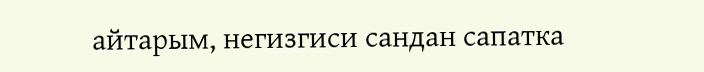айтарым, негизгиси сандан сапатка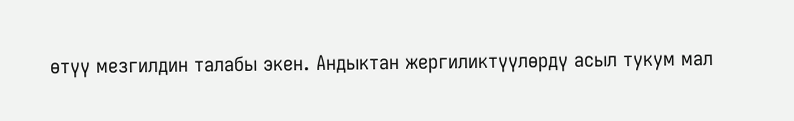өтүү мезгилдин талабы экен. Андыктан жергиликтүүлөрдү асыл тукум мал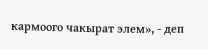кармоого чакырат элем», - деп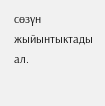сөзүн жыйынтыктады ал.